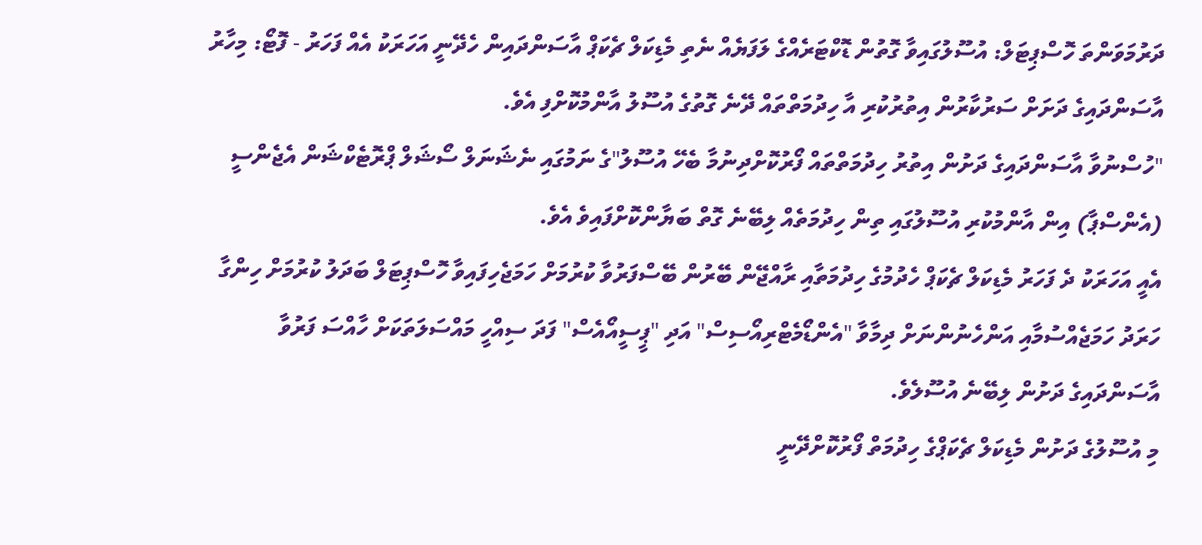ދަރުމަވަންތަ ހޮސްޕިޓަލް: އުސޫލުގައިވާ ގޮތުން ޑޮކްޓަރެއްގެ ލަފަޔެއް ނެތި މެޑިކަލް ޗެކަޕް އާސަންދައިން ހެދޭނީ އަހަރަކު އެއް ފަހަރު - ފޮޓޯ: މިހާރު
އާސަންދައިގެ ދަށަށް ސަރުކާރުން އިތުރުކުރި އާ ހިދުމަތްތައް ދޭނެ ގޮތުގެ އުސޫލު އާންމުކޮށްފި އެވެ.
"ހުސްނުވާ އާސަންދައިގެ ދަށުން އިތުރު ހިދުމަތްތައް ފޯރުކޮށްދިނުމާ ބެހޭ އުސޫލު"ގެ ނަމުގައި ނެޝަނަލް ސޯޝަލް ޕްރޮޓެކްޝަން އެޖެންސީ (އެންސްޕާ) އިން އާންމުކުރި އުސޫލުގައި ތިން ހިދުމަތެއް ލިބޭނެ ގޮތް ބަޔާންކޮށްފައިވެ އެވެ.
އެއީ އަހަރަކު ދެ ފަހަރު މެޑިކަލް ޗެކަޕް ހެދުމުގެ ހިދުމަތާއި ރާއްޖޭން ބޭރުން ބޭސްފަރުވާ ކުރުމަށް ހަމަޖެހިފައިވާ ހޮސްޕިޓަލް ބަދަލު ކުރުމަށް ހިންގާ ހަރަދު ހަމަޖެއްސުމާއި އަންހެނުންނަށް ދިމާވާ "އެންޑޯމެޓްރިއޯސިސް" އަދި "ޕީސީއޯއެސް" ފަދަ ސިއްހީ މައްސަލަތަކަށް ހާއްސަ ފަރުވާ އާސަންދައިގެ ދަށުން ލިބޭނެ އުސޫލެވެ.
މި އުސޫލުގެ ދަށުން މެޑިކަލް ޗެކަޕްގެ ހިދުމަތް ފޯރުކޮށްދޭނީ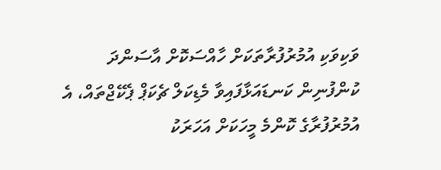ވަކިވަކި އުމުރުފުރާތަކަށް ހާއްސަކޮށް އާސަންދަ ކުންފުނިން ކަނޑައަޅާފައިވާ މެޑިކަލް ޗެކަޕް ޕެކޭޖްތައް، އެ އުމުރުފުރާގެ ކޮންމެ މީހަކަށް އަހަރަކު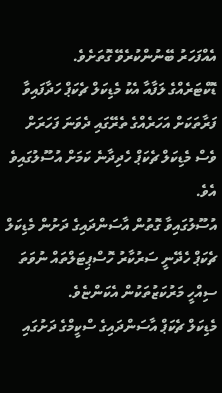އެއްފަހަރު ބޭނުންކުރެވޭ ގޮތަށެވެ.
ޑޮކްޓަރެއްގެ ލަފާއާ އެކު މެޑިކަލް ޗެކަޕް ހަދާފައިވާ ފަރާތަކަށް އަހަރެއްގެ ތެރޭގައި ދެވަނަ ފަހަރަށް ވެސް މެޑިކަލް ޗެކަޕް ހެދިދާނެ ކަމަށް އުސޫލުގައިވެ އެވެ.
އުސޫލުގައިވާ ގޮތުން އާސަންދައިގެ ދަށުން މެޑިކަލް ޗެކަޕް ހެދޭނީ ސަރުކާރު ހޮސްޕިޓަލްތައް ނުވަތަ ސިއްހީ މަރުކަޒުތަކުން އެކަންޏެވެ.
މެޑިކަލް ޗެކަޕް އާސަންދައިގެ ސްކީމްގެ ދަށުގައި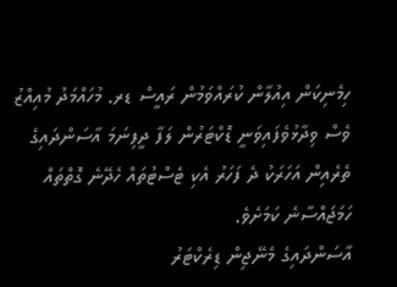ހިމެނިކަން އިއުލާން ކުރައްވަމުން ރައީސް ޑރ. މުހައްމަދު މުއިއްޒު ވެސް ވިދާޅުވެފައިވަނީ ޑޮކްޓަރުން ލަފާ ދީފިނަމަ އާސަންދައިގެ ތެރެއިން އަހަރަކު ދެ ފަހަރު އެކި ޓެސްޓުތައް ހެދޭނެ ގޮތްތައް ހަމަޖައްސާނެ ކަމަށެވެ.
އާސަންދައިގެ މެނޭޖިން ޑިރެކްޓަރު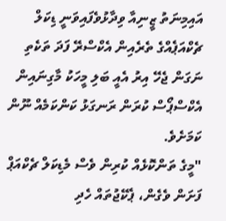އައިމިނަތު ޒީނިއާ ވިދާޅުވެފައިވަނީ ޑިކަލް ޗެކްއަޕެއްގެ ތެރެއިން އެކްސްރޭ ފަދަ ތަކެތި ނަގަން ޖެހޭ އިރު އެއީ ބަލި މީހަކު މާގިނައިން އެކްސްޕޯސް ކުރަން ރަނގަޅު ކަންކަމެއް ނޫން ކަމަށެވެ.
"މީގެ ތަންކޮޅެއް ކުރިން ވެސް މެޑިކަލް ޗެކްއަޕް ފަށަން ވެގެން، ޕެކޭޖުތައް ހެދި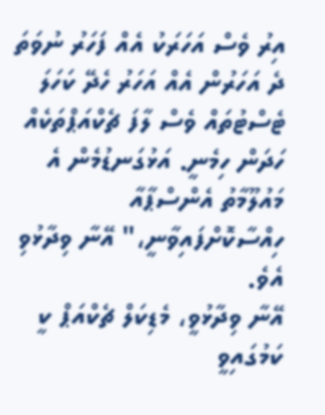އިރު ވެސް އަހަރަކު އެއް ފަހަރު ނުވަތަ ދެ އަހަރުން އެއް އަހަރު ހެދޭ ކަހަލަ ޓެސްޓުތައް ވެސް ލާފަ ޗެކްއަޕްތަކެއް ހަދަން ހިމެނީ. އަޅުގަނޑުމެން އެ މައުލޫމާތު އެންސްޕާއާ ހިއްސާކޮށްފައިވާނީ،" އޭނާ ވިދާޅުވި އެވެ.
އޭނާ ވިދާޅުވީ، މެޑިކަލް ޗެކްއަޕް ކީ ކަމުގައިވީ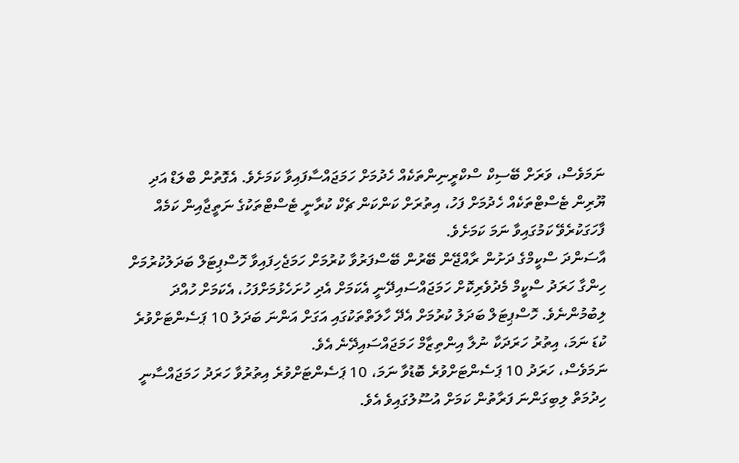ނަމަވެސް، ވަރަށް ބޭސިކް ސްކްރީނިންތަކެއް ހެދުމަށް ހަމަޖައްސާފައިވާ ކަމަށެވެ. އެގޮތުން ބްލަޑް އަދި ޔޫރިން ޓެސްޓްތަކެއް ހެދުމަށް ފަހު، އިތުރަށް ކަންކަން ޗެކް ކުރާނީ ޓެސްޓްތަކުގެ ނަތީޖާއިން ކަމެއް ފާހަގަކުރެވޭ ކަމުގައިވާ ނަމަ ކަމަށެވެ.
އާސަންދަ ސްކީމްގެ ދަށުން ރާއްޖޭން ބޭރުން ބޭސްފަރުވާ ކުރުމަށް ހަމަޖެހިފައިވާ ހޮސްޕިޓަލް ބަދަލުކުރުމަށް ހިންގާ ހަރަދު ސްކީމް މެދުވެރިކޮށް ހަމަޖައްސައިދޭނީ އެކަމަށް އެދި ހުށަހެޅުމަށްފަހު، އެކަމަށް ހުއްދަ ލިބުމުންނެވެ. ހޮސްޕިޓަލް ބަދަލު ކުރުމަށް އެދޭ ހާލަތްތަކުގައި އަގަށް އަންނަ ބަދަލު 10 ޕަސެންޓަށްވުރެ ކުޑަ ނަމަ، އިތުރު ހަރަދަކާ ނުލާ އިންތިޒާމް ހަމަޖައްސައިދޭނެ އެވެ.
ނަމަވެސް، ހަރަދު 10 ޕަސެންޓަށްވުރެ ބޮޑުވާ ނަމަ، 10 ޕަސެންޓަށްވުރެ އިތުރުވާ ހަރަދު ހަމަޖައްސާނީ ހިދުމަތް ލިބިގަންނަ ފަރާތުން ކަމަށް އުސޫލުގައިވެ އެވެ.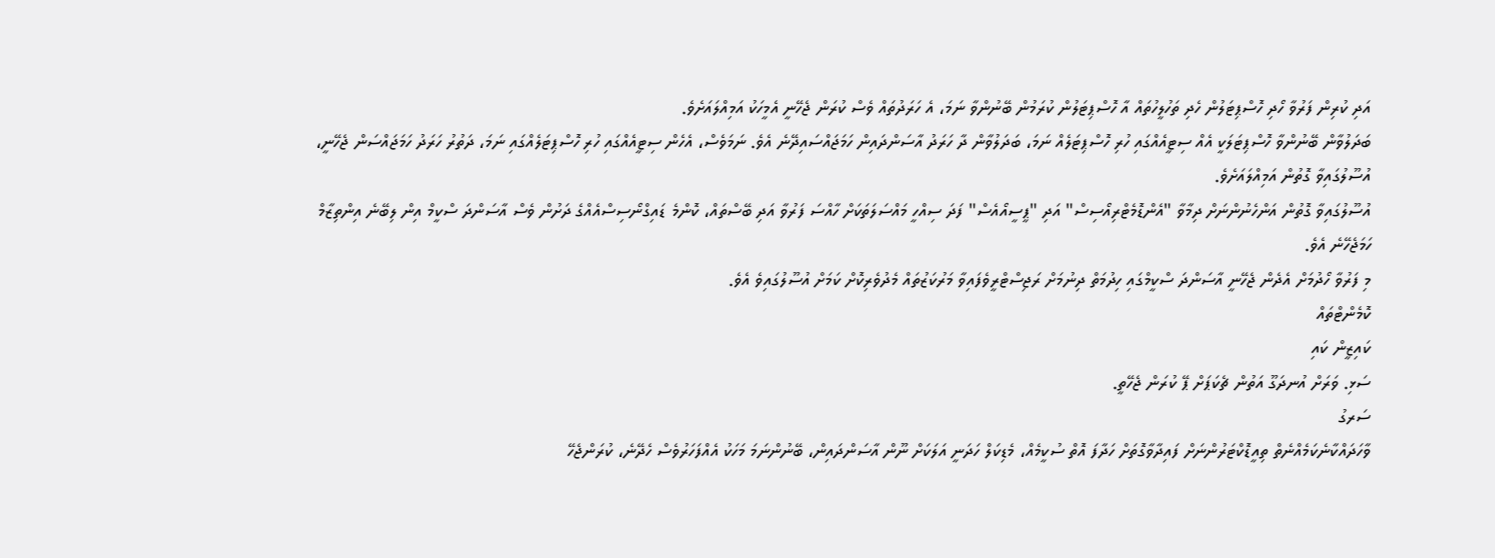އަދި ކުރިން ފަރުވާ ހޯދި ހޮސްޕިޓަލުން ހެދި ތަހުލީހުތައް އާ ހޮސްޕިޓަލުން ކުރަމުން ބޭނުންވާ ނަމަ، އެ ހަރަދުތައް ވެސް ކުރަން ޖެހޭނީ އެމީހަކު އަމިއްލައަށެވެ.
ބަދަލުވާން ބޭނުންވާ ހޮސްޕިޓަލަކީ އެއް ސިޓީއެއްގައި ހުރި ހޮސްޕިޓަލެއް ނަމަ، ބަދަލުވާން ދާ ހަރަދު އާސަންދައިން ހަމަޖައްސައިދޭނެ އެވެ. ނަމަވެސް، އެހެން ސިޓީއެއްގައި ހުރި ހޮސްޕިޓަލެއްގައި ނަމަ، ދަތުރު ހަރަދު ހަމަޖައްސަން ޖެހޭނީ، އުސޫލުގައިވާ ގޮތުން އަމިއްލައަށެވެ.
އުސޫލުގައިވާ ގޮތުން އަންހެނުންނަށް ދިމާވާ "އެންޑޮމެޓްރިއޯސިސް" އަދި "ޕީސީއޯއެސް" ފަދަ ސިއްހީ މައްސަލަތަކަށް ހާއްސަ ފަރުވާ އަދި ބޭސްތައް، ކޮންމެ ޑައިގްނޯސިސްއެއްގެ ދަށުން ވެސް އާސަންދަ ސްކީމް އިން ލިބޭނެ އިންތިޒާމް ހަމަޖެހޭނެ އެވެ.
މި ފަރުވާ ހޯދުމަށް އެދެން ޖެހޭނީ އާސަންދަ ސްކީމްގައި ހިދުމަތް ދިނުމަށް ރަޖިސްޓްރީވެފައިވާ މަރުކަޒުތައް މެދުވެރިކޮށް ކަމަށް އުސޫލުގައިވެ އެވެ.
ކޮމެންޓްތައް
ކައިޒީން ކައި
ސަޅި. ވަރަށް އުނދަގޫ އަތުން ޗެކަޕަށް ޕޭ ކުރަން ޖެހޭތީ.
ސަރގު
ވާހަދައްކާނެކަމެއްނެތް ތިއީޑޮކްޓަރުންނަށް ފައިދާވާގޮތަށް ހަދާފަ އޮތް ސުކީމެއް، މެޑިކަލް ހަދަނީ އަލަކަށް ނޫން އާސަންދައިން، ބޭނުންނަމަ މަހަކު އެއްފަހަރުވެސް ހެދޭނެ، ކުރަންޖެހޭ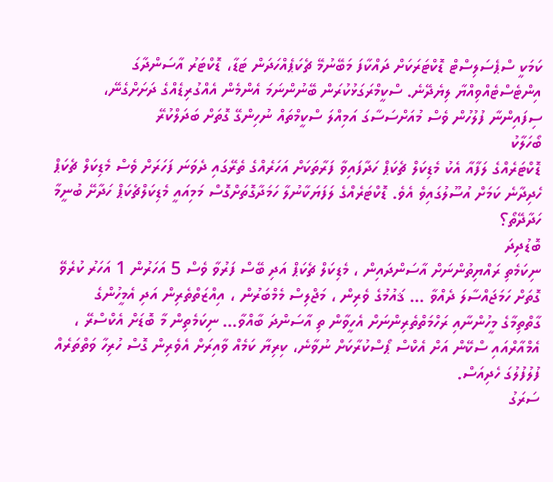ކަމަކީ ސްޕެސަލިސްޓް ޑޮކްޓަރަކަށް ދައްކާފަ މަބޭނުމޭ ޗެކަޕެއްހަދަން ޓަޑާ، ޑޮކްޓަރު އާސަންދާގަ އިންޓެސްޓެއްވިއްޔާ ލިޔެދޭނެ. ސްކީމްރަގަޅުކުރަން ބޭނުންނަމަ އެންމެން އެއްގުރިޑެއްގެ ދަށަށްގެނޭ، ސިފައިންނާ ފުލުހުން ވެސް މުއަށްސަސާގަ އަމިއްލަ ސްކީމްތައް ނުހިންގޭ ގޮތަށް ބަދަލްކުރޭ
ބޯހަލާކު
ޑޮކްޓަރެއްގެ ލަފާއާ އެކު މެޑިކަލް ޗެކަޕް ހަދާފައިވާ ފަރާތަކަށް އަހަރެއްގެ ތެރޭގައި ދެވަނަ ފަހަރަށް ވެސް މެޑިކަލް ޗެކަޕް ހެދިދާނެ ކަމަށް އުސޫލުގައިވެ އެވެ. ޑޮކްޓަރެއްގެ ލަފަޔަކާނުލާ ހަމަދާގޮތަށްގޮސް މަމިއައީ މެޑިކަލްޗެކަޕް ހަދާށޭ ބުނީމާ ހަދާދޭތޯ؟
ބޮޑުދިދަ
ނިކަމެތި ރައްޔިތުންނަށް އާސަންދައިން ، މެޑިކަލް ޗެކަޕް އަދި ބޭސް ފަރުވާ ވެސް 5 އަހަރުން 1 އަހަރު ކުރެވޭ ގޮތަށް ހަމަޖައްސާލަ ދެއްވާ … ޤައުމުގެ ވެރިން ، މަޖްލިސް މެމްބަރުން ، އިއްޒަތްތެރިން އަދި އެމީހުންގެ ގާތްތިމާގެ މީހުންނާއި ރަހްމަތްތެރިންނަށް އެހީވާން ތި އާސަންދަ ބާއްވާ… ނިކަމެތިން މާ ބޮޑަށް އެކްސްރޭ ، އެމްއާރްއައި ސްކޭން އަށް އެކްސް ޕޯސްކުރާކަށް ނުވާނެ، ކިރިޔާ ކަމެއް ވާއިރަށް އެވެރިން ގޮސް ހުރިހާ ވަތްތަރެއް ފުލުފުލުގަ ހެދިއަސް.
ސަރަގު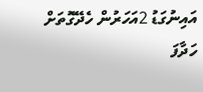އައިނުގަޑު 2އަހަރުން ހެދޭގޮތަށް ހަދާފަ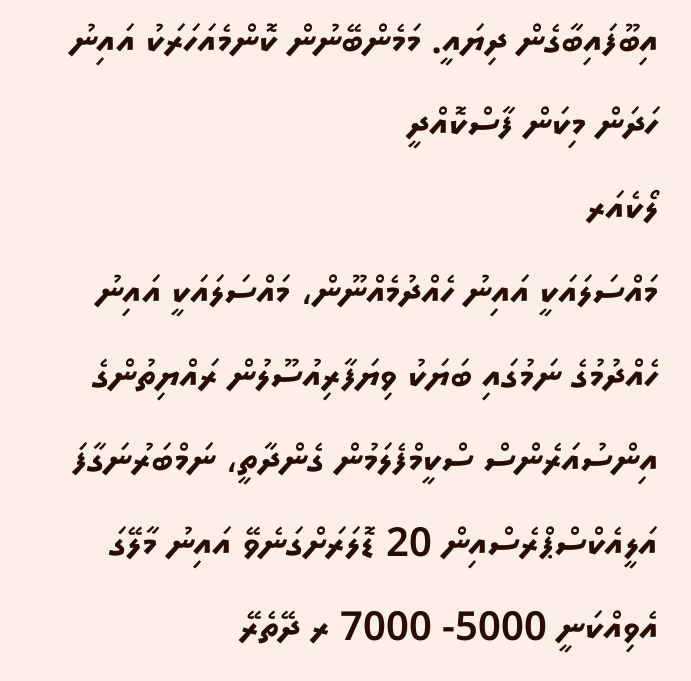އިބޫފައިބާގެން ދިޔައީ. މަމެންބޭނުން ކޮންމެއަހަރަކު އައިނު ހަދަން މިކަން ފާސްކޮއްދީ
ލޯކެއަރ
މައްސަލައަކީ އައިނު ހެއްދުމެއްނޫން، މައްސަލައަކީ އައިނު ހެއްދުމުގެ ނަމުގައި ބަޔަކު ވިޔަފާރިއުސޫލުން ރައްޔިތުންގެ އިންސުއަރެންސް ސްކީމްފެލަމުން ގެންދާތީ، ނަމްބަރުނަގާފަ އަލީއެކްސްޕްރެސްއިން 20 ޑޮލަރަށްގަނެވޭ އައިނު މާލޭގަ އެވިއްކަނީ 5000- 7000 ރ ދޭތެރޭ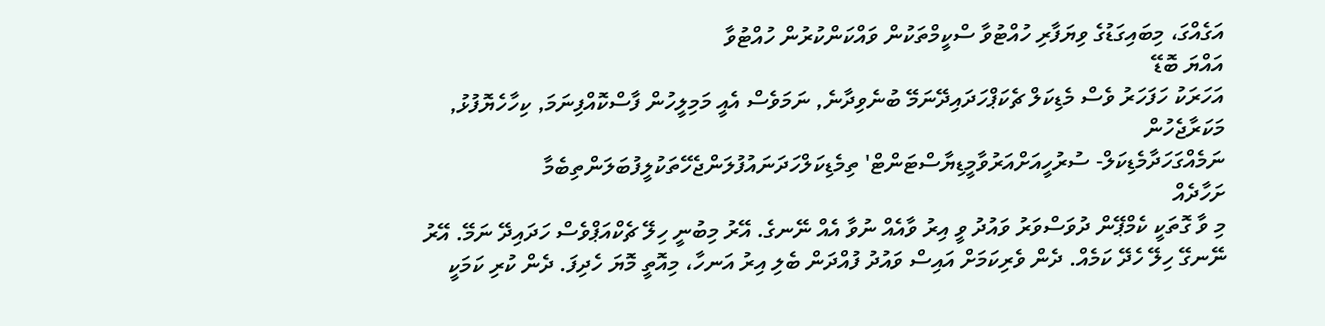އަގެއްގަ، މިބައިގަޑުގެ ވިޔަފާރި ހުއްޓުވާ ސްކީމްތަކުން ވައްކަންކުރުން ހުއްޓުވާ
އައްޔަ ބޮޑޭ
އަހަރަކު ހަފަހަރު ވެސް މެޑިކަލް ޗެކަޕްހަދައިދޭނަމޭ ބުނެވިދާނެ, ނަމަވެސް އެއީ މަމިލީހުން ފާސްކޮއްފިނަމަ, ކިހާހެޔޮފުޅު,
މަކަރާޖެހުން
ނަމެއްގަހަދާމެޑިކަލް- ސުރުހީއަށްއަރުވާމީޑިޔާސްޓަންޓް' ތިމެޑިކަލްހަދަނައުފުލަންޖެހޭތަކުލީފުބަލަންތިބެމާ
ށަހާދެއް
މި ވާ ގޮތަކީ ކެމްޕޭން ދުވަސްވަރު ވައުދު ވީ އިރު ވާއެއް ނުވާ އެއް ނޭނގެ. އޭރު މިބުނީ ހިލޭ ޗެކްއަޕްވެސް ހަދައިދޭ ނަމޭ. އޭރު ނޭނގޭ ހިލޭ ހެދޭ ކަމެއް. ދެން ވެރިކަމަށް އައިސް ވައުދު ފުއްދަން ބެލި އިރު އަނހާ، މިއޮތީ މޮޔަ ހެދިފަ. ދެން ކުރި ކަމަކީ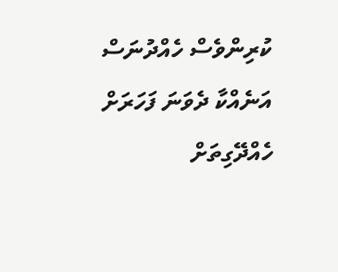ކުރިންވެސް ހެއްދުނަސް އަނެއްކާ ދެވަނަ ފަހަރަށް ހެއްދޭގިތަށް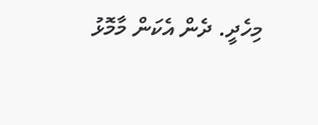މިހެދީ. ދެން އެކަން މާމޮޅު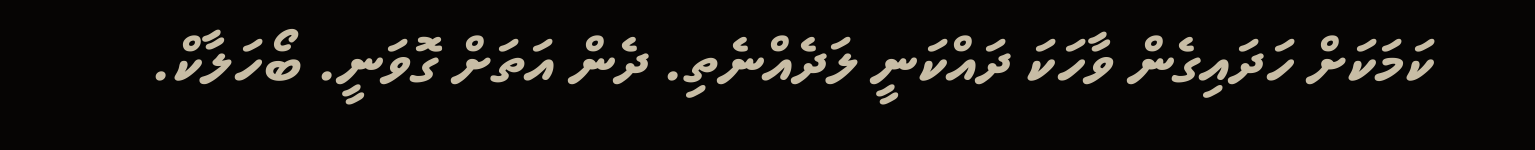ކަމަކަށް ހަދައިގެން ވާހަކަ ދައްކަނީ ލަދެއްނެތި. ދެން އަތަށް ގޮވަނީ. ބޯހަލާކް.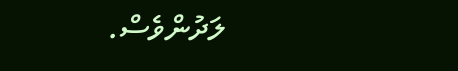ލަދުންވެސް.